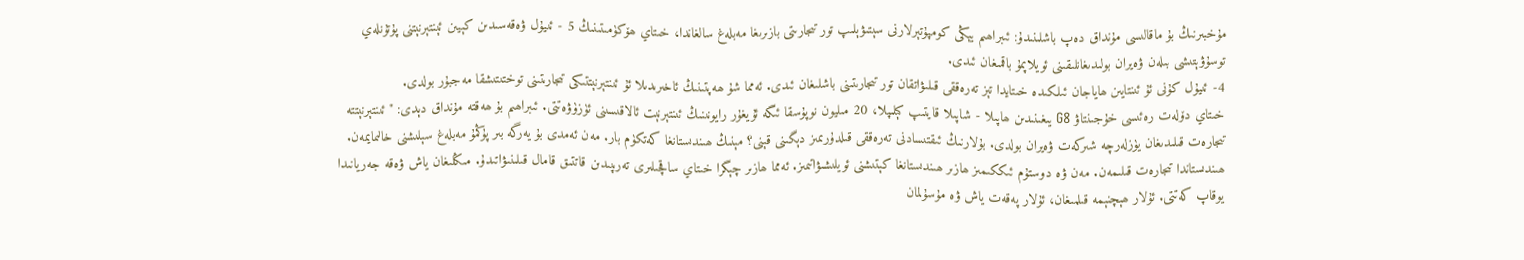مۇخبىرنىڭ بۇ ماقالىسى مۇنداق دەپ باشلىنىدۇ: ئىبراھىم يېڭى كومپۇتېرلارنى سېتىۋېلىپ تور تىجارىتى بازىرىغا مەبلەغ سالغاندا، خىتاي ھۆكۈمىتىنىڭ 5 - ئىيۇل ۋەقەسىدىن كېيىن ئېنتېرنېتنى پۇتۇنلەي توسۇۋېتىشى بىلەن ۋەيران بولىدىغانلىقىنى ئويلاپمۇ باقمىغان ئىدى.
4- ئىيۇل كۇنى ئۇ ئىنتايىن ھاياجان ئىلكىدە خىتايدا تېز تەرەققى قىلىۋاتقان تور تىجارىتىنى باشلىغان ئىدى. ئەمما شۇ ھەپتىنىڭ ئاخىرىدىلا ئۇ ئىنتېرنېتتىكى تىجارىتىنى توختىتىشقا مەجبۇر بولدى.
خىتاي دۆلەت رەئىسى خۇجىنتاۋ G8 يىغىنىدىن ھاپىلا - شاپىلا قايتىپ كېلىپلا، 20 مىليون نوپۇسقا ئىگە ئۇيغۇر رايونىنىڭ ئىنتېرنېت ئالاقىسىنى ئۈزۈۋەتتى. ئىبراھىم بۇ ھەقتە مۇنداق دېدى: "ئىنتېرنېتتە تىجارەت قىلىدىغان يۈزلەرچە شىركەت ۋەيران بولدى. بۇلارنىڭ ئىقتىسادنى تەرەققى قىلدۇرىمىز دېگىنى قېنى؟ مېنىڭ ھىندىستانغا كەتكۈم بار. مەن ئەمدى بۇ يەرگە بىر پۇڭمۇ مەبلەغ سېلىشنى خالىمايمەن. ھىندىستاندا تىجارەت قىلىمەن. مەن ۋە دوستۇم ئىككىمىز ھازىر ھىندىستانغا كېتىشنى ئويلىشىۋاتىمىز. ئەمما ھازىر چېگرا خىتاي ساقچىلىرى تەرىپىدىن قاتتىق قامال قىلىنىۋاتىدۇ. مىڭلىغان ياش ۋەقە جەريانىدا يوقاپ كەتتى. ئۇلار ھېچنېمە قىلمىغان، ئۇلار پەقەت ياش ۋە مۇسۇلمان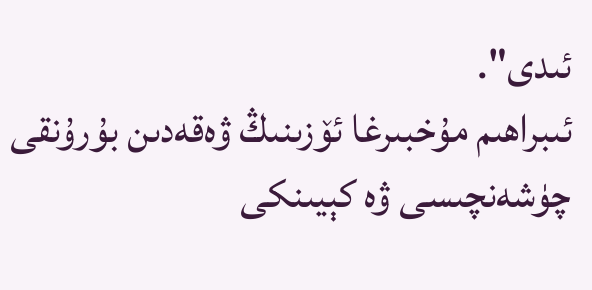ئىدى".
ئىبراھىم مۇخبىرغا ئۆزىنىڭ ۋەقەدىن بۇرۇنقى چۈشەنچىسى ۋە كېيىنكى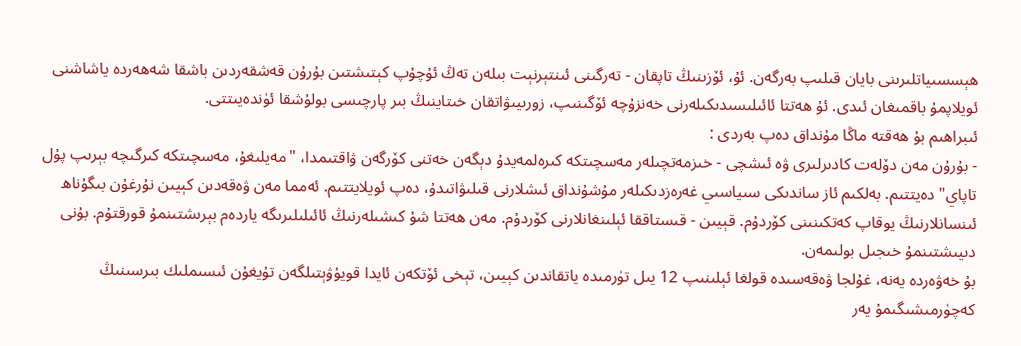ھېسسىياتلىرىنى بايان قىلىپ بەرگەن. ئۇ، ئۆزىنىڭ تاپقان - تەرگىنى ئىنتېرنېت بىلەن تەڭ ئۇچۇپ كېتىشتىن بۇرۇن قەشقەردىن باشقا شەھەردە ياشاشنى ئويلاپمۇ باقمىغان ئىدى. ئۇ ھەتتا ئائىلىسىدىكىلەرنى خەنزۇچە ئۆگىنىپ، زورىيىۋاتقان خىتاينىڭ بىر پارچىسى بولۇشقا ئۈندەيىتتى.
ئىبراھىم بۇ ھەقتە ماڭا مۇنداق دەپ بەردى :
- بۇرۇن مەن دۆلەت كادىرلىرى ۋە ئىشچى - خىزمەتچىلەر مەسچىتكە كىرەلمەيدۇ دېگەن خەتنى كۆرگەن ۋاقتىمدا، "مەيلىغۇ، مەسچىتكە كىرگىچە بېرىپ پۇل تاپاي" دەيتتىم. بەلكىم ئاز ساندىكى سىياسىي غەرەزدىكىلەر مۇشۇنداق ئىشلارنى قىلىۋاتىدۇ، دەپ ئويلايتتىم. ئەمما مەن ۋەقەدىن كېيىن نۇرغۇن بىگۇناھ ئىنسانلارنىڭ يوقاپ كەتكىنىنى كۆردۇم. قېيىن - قىستاققا ئېلىنغانلارنى كۆردۇم. مەن ھەتتا شۇ كىشىلەرنىڭ ئائىلىلىرىگە ياردەم بېرىشتىنمۇ قورقتۇم. بۇنى دىيىشتىنمۇ خىجىل بولىمەن.
بۇ خەۋەردە يەنە، غۇلجا ۋەقەسىدە قولغا ئېلىنىپ 12 يىل تۈرمىدە ياتقاندىن كېيىن، تېخى ئۆتكەن ئايدا قويۇۋېتىلگەن تۇيغۇن ئىسىملىك بىرسىنىڭ كەچۈرمىشىگىمۇ يەر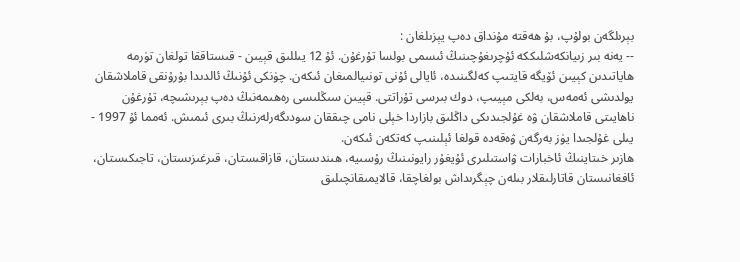بېرىلگەن بولۇپ، بۇ ھەقتە مۇنداق دەپ يېزىلغان :
-- يەنە بىر زىيانكەشلىككە ئۇچرىغۇچىنىڭ ئىسمى بولسا تۇرغۇن. ئۇ 12 يىللىق قېيىن - قىستاققا تولغان تۈرمە ھاياتىدىن كېيىن ئۆيگە قايتىپ كەلگىنىدە، ئايالى ئۇنى تونىيالمىغان ئىكەن. چۈنكى ئۇنىڭ ئالدىدا بۇرۇنقى قاملاشقان يولدىشى ئەمەس، بەلكى مېيىپ، دوك بىرسى تۇراتتى. قېيىن سىڭلىسى رەھىمەنىڭ دەپ بېرىشىچە، تۇرغۇن ناھايىتى قاملاشقان ۋە غۇلجىدىكى داڭلىق بازاردا خېلى نامى چىققان سودىگەرلەرنىڭ بىرى ئىمىش. ئەمما ئۇ 1997 - يىلى غۇلجىدا يۈز بەرگەن ۋەقەدە قولغا ئېلىنىپ كەتكەن ئىكەن.
ھازىر خىتاينىڭ ئاخبارات ۋاستىلىرى ئۇيغۇر رايونىنىڭ رۇسىيە، ھىندىستان، قازاقىستان، قىرغىزىستان، تاجىكىستان، ئافغانىستان قاتارلىقلار بىلەن چېگرىداش بولغاچقا، قالايمىقانچىلىق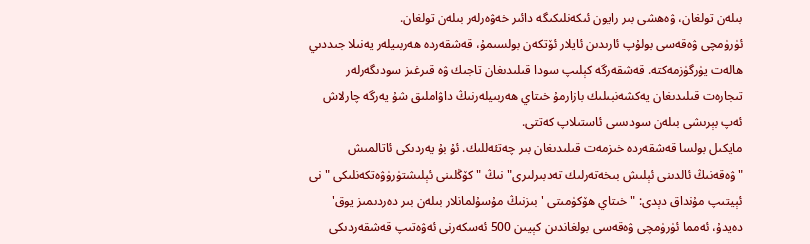بىلەن تولغان، ۋەھشى بىر رايون ئىكەنلىكىگە دائىر خەۋەرلەر بىلەن تولغان.
ئۈرۈمچى ۋەقەسى بولۇپ ئارىدىن ئايلار ئۆتكەن بولسىمۇ، قەشقەردە ھەربىيلەر يەنىلا جىددىي ھالەت يۈرگۈزمەكتە. قەشقەرگە كېلىپ سودا قىلىدىغان تاجىك ۋە قىرغىز سودىگەرلەر تىجارەت قىلىدىغان يەكشەنبىلىك بازارمۇ خىتاي ھەربىيلەرنىڭ داۋاملىق شۇ يەرگە چارلاش ئەپ بېرىشى بىلەن سودىسى ئاستىلاپ كەتتى.
مايكىل بولسا قەشقەردە خىزمەت قىلىدىغان بىر چەتئەللىك. ئۇ بۇ يەردىكى ئاتالمىش "ۋەقەنىڭ ئالدىنى ئېلىش بىخەتەرلىك تەدبىرلىرى"نىڭ "كۆڭلىنى ئېلىشتۈرۈۋەتكەنلىكى " نى ئېيتىپ مۇنداق دېدى: " خىتاي ھۆكۈمىتى 'بىزنىڭ مۇسۇلمانلار بىلەن بىر دەردىمىز يوق' دەيدۇ، ئەمما ئۈرۈمچى ۋەقەسى بولغاندىن كېيىن 500 ئەسكەرنى ئەۋەتىپ قەشقەردىكى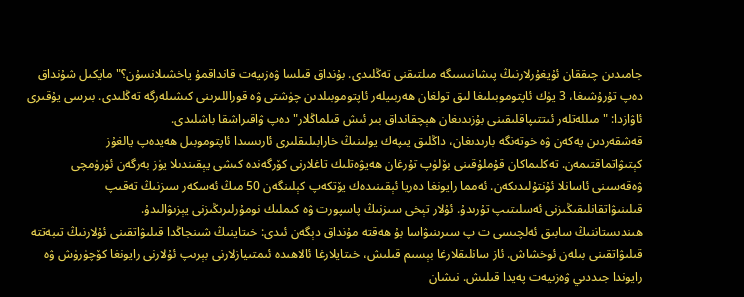جامىدىن چىققان ئۇيغۇرلارنىڭ پىشانىسىگە مىلتىقنى تەڭلىدى. بۇنداق قىلسا ۋەزىيەت قانداقمۇ ياخشىلانسۇن؟" مايكىل شۇنداق دەپ تۇرۇشىغا، 3 يۈك ئاپتوموبىلىغا لىق تولغان ھەربىيلەر ئاپتوموبىلدىن چۈشتى ۋە قوراللىرىنى كىشىلەرگە تەڭلىدى. بىرسى يۇقىرى ئاۋازدا: "مىللەتلەر ئىتتىپاقلىقىنى بۇزىدىغان ھېچقانداق بىر ئىش قىلماڭلار" دەپ ۋاقىراشقا باشلىدى.
قەشقەردىن يەكەن ۋە خوتەنگە بارىدىغان، داڭلىق يىپەك يولىنىڭ خارابىلىقلىرى ئارىسىدا ئاپتوموبىل ھەيدەپ يالغۇز كېتىۋاتماقتىمەن. تەكلىماكان قۇملۇقىنى بۆلۈپ تۇرغان ھەيۋەتلىك تاغلارنى كۆرگەندە كىشى يېقىندىلا يۈز بەرگەن ئۈرۈمچى ۋەقەسىنى ئاسانلا ئۇنتۇلىدىكەن. ئەمما رايونغا دەريا ئېقىنىدەك يۆتكەپ كېلىنگەن 50 مىڭ ئەسكەر سىزنىڭ تەقىپ قىلىنىۋاتقانلىقىڭىزنى ئەسلىتىپ تۇرىدۇ. ئۇلار تېخى سىزنىڭ پاسپورت ۋە كىملىك نومۇرلىرىڭىزنى يېزىۋالىدۇ.
ھىندىستاننىڭ سابىق ئەلچىسى ت پ سىرىنىۋاسا بۇ ھەقتە مۇنداق دېگەن ئىدى: خىتاينىڭ شىنجاڭدا قىلىۋاتقىنى ئۇلارنىڭ تىبەتتە قىلىۋاتقىنى بىلەن ئوخشاش. ئاز سانلىقلارغا بېسىم قىلىش، خىتايلارغا ئالاھىدە ئىمتىيازلارنى بېرىپ ئۇلارنى رايونغا كۆچۈرۈش ۋە رايوندا جىددىي ۋەزىيەت پەيدا قىلىش. نىشان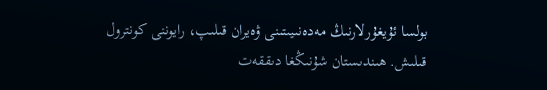بولسا ئۇيغۇرلارنىڭ مەدەنىيىتىنى ۋەيران قىلىپ، رايوننى كونترول قىلىش. ھىندىستان شۇنىڭغا دىققەت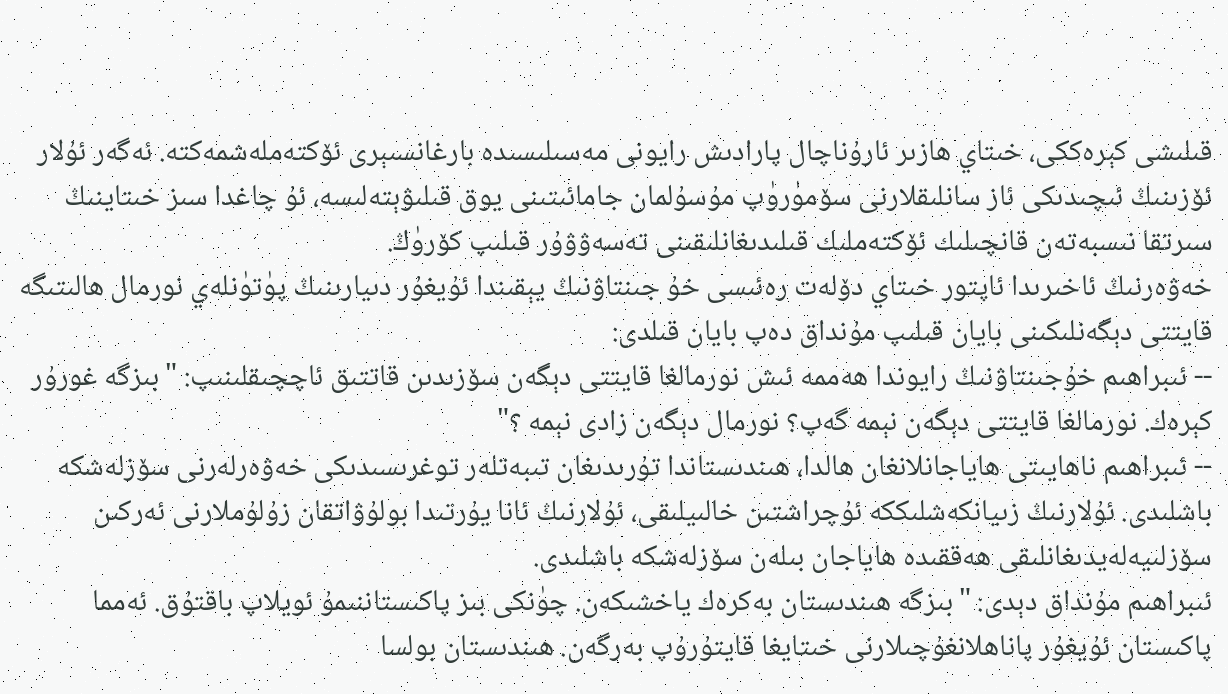قىلىشى كېرەككى، خىتاي ھازىر ئارۇناچال پارادىش رايونى مەسىلىسىدە بارغانسىېرى ئۆكتەملەشمەكتە. ئەگەر ئۇلار ئۆزىنىڭ ئىچىدىكى ئاز سانلىقلارنى سۆمۈرۈپ مۇسۇلمان جامائىتىنى يوق قىلىۋېتەلىسە، ئۇ چاغدا سىز خىتاينىڭ سىرتقا نىسبەتەن قانچىلىك ئۆكتەملىك قىلىدىغانلىقىنى تەسەۋۋۇر قىلىپ كۆرۈڭ.
خەۋەرنىڭ ئاخىرىدا ئاپتور خىتاي دۆلەت رەئىسى خۇ جىنتاۋنىڭ يېقىندا ئۇيغۇر دىيارىنىڭ پۈتۈنلەي نورمال ھالىتىگە قايتتى دېگەنلىكىنى بايان قىلىپ مۇنداق دەپ بايان قىلدى:
-- ئىبراھىم خۇجىنتاۋنىڭ رايوندا ھەممە ئىش نورمالغا قايتتى دېگەن سۆزىدىن قاتتىق ئاچچىقلىنىپ: "بىزگە غورۇر كېرەك. نورمالغا قايتتى دېگەن نېمە گەپ؟ نورمال دېگەن زادى نېمە ؟"
-- ئىبراھىم ناھايىتى ھاياجانلانغان ھالدا، ھىندىستاندا تۇرىدىغان تىبەتلەر توغرىسىدىكى خەۋەرلەرنى سۆزلەشكە باشلىدى. ئۇلارنىڭ زىيانكەشلىككە ئۇچراشتىن خالىيلىقى، ئۇلارنىڭ ئانا يۇرتىدا بولۇۋاتقان زۇلۇملارنى ئەركىن سۆزلىيەلەيدىغانلىقى ھەققىدە ھاياجان بىلەن سۆزلەشكە باشلىدى.
ئىبراھىم مۇنداق دېدى: "بىزگە ھىندىستان بەكرەك ياخشىكەن. چۈنكى بىز پاكىستاننىمۇ ئويلاپ باقتۇق. ئەمما پاكىستان ئۇيغۇر پاناھلانغۇچىلارنى خىتايغا قايتۇرۇپ بەرگەن. ھىندىستان بولسا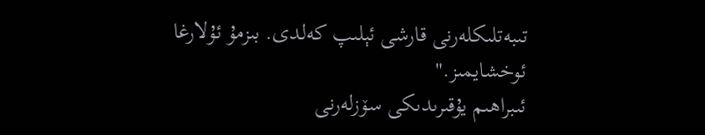تىبەتلىكلەرنى قارشى ئېلىپ كەلدى. بىزمۇ ئۇلارغا ئوخشايمىز."
ئىبراھىم يۇقىرىدىكى سۆزلەرنى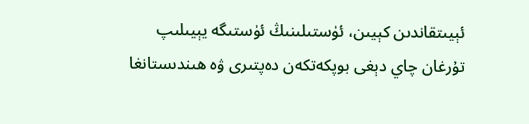ئېيىتقاندىن كېيىن، ئۈستىلىنىڭ ئۈستىگە يېيىلىپ تۇرغان چاي دېغى بوپكەتكەن دەپتىرى ۋە ھىندىستانغا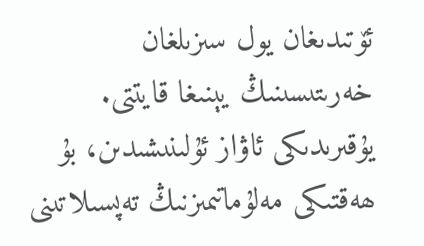ئۆتىدىغان يول سىزىلغان خەرىتىسىنىڭ يېنىغا قايتتى.
يۇقىرىدىكى ئاۋاز ئۇلىنىشىدىن، بۇ ھەقتىكى مەلۇماتىمىزنىڭ تەپسىلاتىنى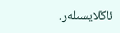ئاڭلايسىلەر.